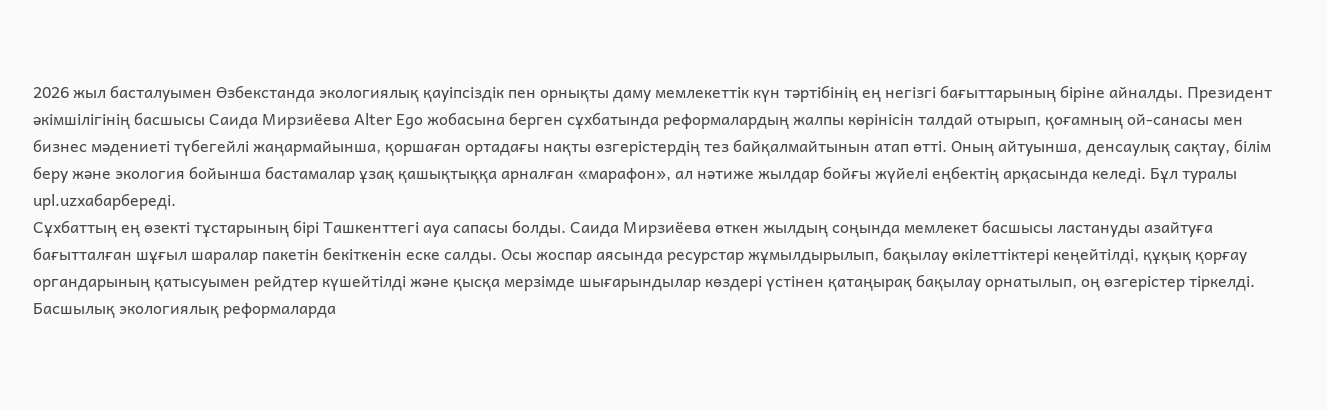2026 жыл басталуымен Өзбекстанда экологиялық қауіпсіздік пен орнықты даму мемлекеттік күн тәртібінің ең негізгі бағыттарының біріне айналды. Президент әкімшілігінің басшысы Саида Мирзиёева Alter Ego жобасына берген сұхбатында реформалардың жалпы көрінісін талдай отырып, қоғамның ой-санасы мен бизнес мәдениеті түбегейлі жаңармайынша, қоршаған ортадағы нақты өзгерістердің тез байқалмайтынын атап өтті. Оның айтуынша, денсаулық сақтау, білім беру және экология бойынша бастамалар ұзақ қашықтыққа арналған «марафон», ал нәтиже жылдар бойғы жүйелі еңбектің арқасында келеді. Бұл туралы upl.uzхабарбереді.
Сұхбаттың ең өзекті тұстарының бірі Ташкенттегі ауа сапасы болды. Саида Мирзиёева өткен жылдың соңында мемлекет басшысы ластануды азайтуға бағытталған шұғыл шаралар пакетін бекіткенін еске салды. Осы жоспар аясында ресурстар жұмылдырылып, бақылау өкілеттіктері кеңейтілді, құқық қорғау органдарының қатысуымен рейдтер күшейтілді және қысқа мерзімде шығарындылар көздері үстінен қатаңырақ бақылау орнатылып, оң өзгерістер тіркелді.
Басшылық экологиялық реформаларда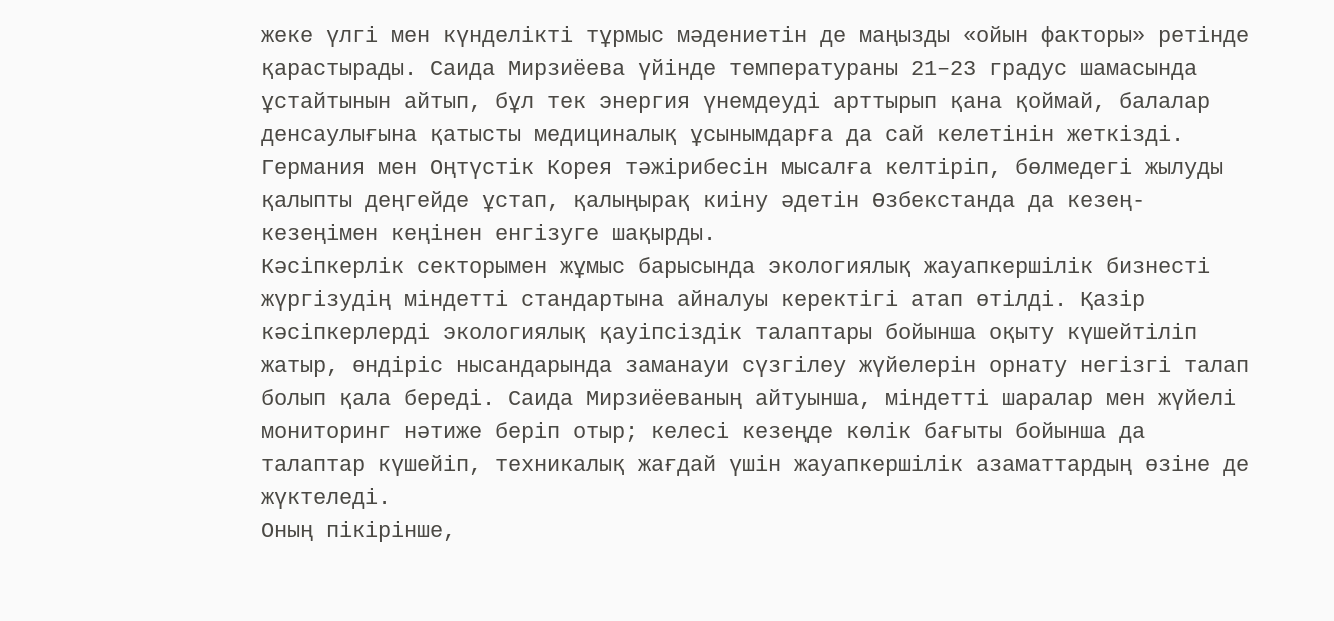жеке үлгі мен күнделікті тұрмыс мәдениетін де маңызды «ойын факторы» ретінде қарастырады. Саида Мирзиёева үйінде температураны 21–23 градус шамасында ұстайтынын айтып, бұл тек энергия үнемдеуді арттырып қана қоймай, балалар денсаулығына қатысты медициналық ұсынымдарға да сай келетінін жеткізді. Германия мен Оңтүстік Корея тәжірибесін мысалға келтіріп, бөлмедегі жылуды қалыпты деңгейде ұстап, қалыңырақ киіну әдетін Өзбекстанда да кезең-кезеңімен кеңінен енгізуге шақырды.
Кәсіпкерлік секторымен жұмыс барысында экологиялық жауапкершілік бизнесті жүргізудің міндетті стандартына айналуы керектігі атап өтілді. Қазір кәсіпкерлерді экологиялық қауіпсіздік талаптары бойынша оқыту күшейтіліп жатыр, өндіріс нысандарында заманауи сүзгілеу жүйелерін орнату негізгі талап болып қала береді. Саида Мирзиёеваның айтуынша, міндетті шаралар мен жүйелі мониторинг нәтиже беріп отыр; келесі кезеңде көлік бағыты бойынша да талаптар күшейіп, техникалық жағдай үшін жауапкершілік азаматтардың өзіне де жүктеледі.
Оның пікірінше,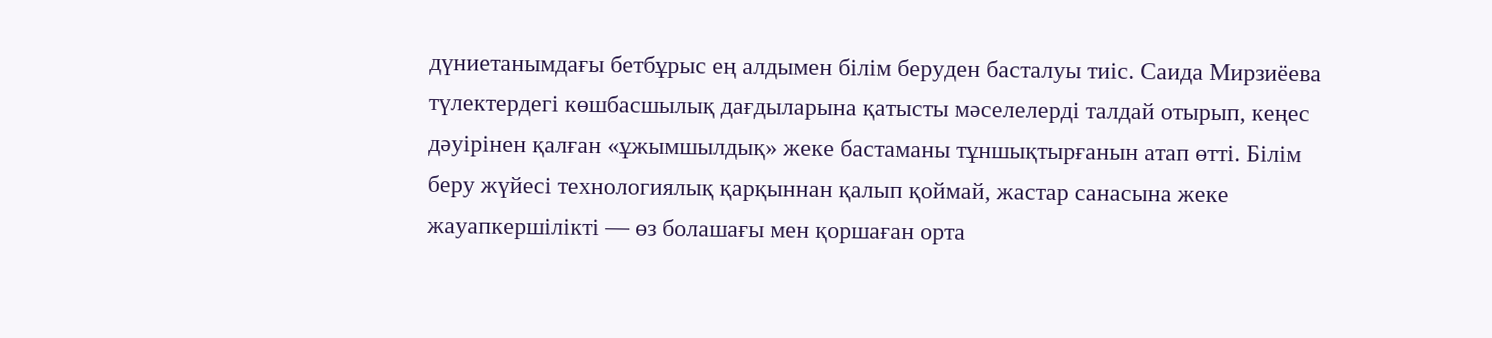дүниетанымдағы бетбұрыс ең алдымен білім беруден басталуы тиіс. Саида Мирзиёева түлектердегі көшбасшылық дағдыларына қатысты мәселелерді талдай отырып, кеңес дәуірінен қалған «ұжымшылдық» жеке бастаманы тұншықтырғанын атап өтті. Білім беру жүйесі технологиялық қарқыннан қалып қоймай, жастар санасына жеке жауапкершілікті — өз болашағы мен қоршаған орта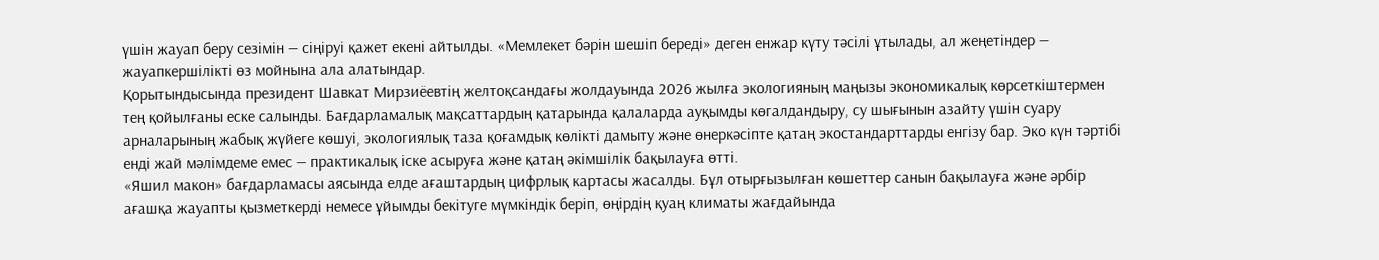үшін жауап беру сезімін — сіңіруі қажет екені айтылды. «Мемлекет бәрін шешіп береді» деген енжар күту тәсілі ұтылады, ал жеңетіндер — жауапкершілікті өз мойнына ала алатындар.
Қорытындысында президент Шавкат Мирзиёевтің желтоқсандағы жолдауында 2026 жылға экологияның маңызы экономикалық көрсеткіштермен тең қойылғаны еске салынды. Бағдарламалық мақсаттардың қатарында қалаларда ауқымды көгалдандыру, су шығынын азайту үшін суару арналарының жабық жүйеге көшуі, экологиялық таза қоғамдық көлікті дамыту және өнеркәсіпте қатаң экостандарттарды енгізу бар. Эко күн тәртібі енді жай мәлімдеме емес — практикалық іске асыруға және қатаң әкімшілік бақылауға өтті.
«Яшил макон» бағдарламасы аясында елде ағаштардың цифрлық картасы жасалды. Бұл отырғызылған көшеттер санын бақылауға және әрбір ағашқа жауапты қызметкерді немесе ұйымды бекітуге мүмкіндік беріп, өңірдің қуаң климаты жағдайында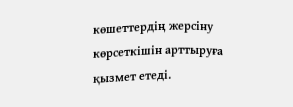көшеттердің жерсіну көрсеткішін арттыруға қызмет етеді.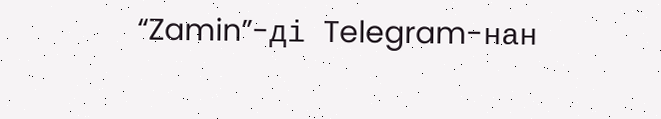“Zamin”-ді Telegram-нан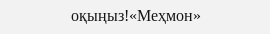оқыңыз!«Меҳмон»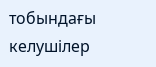тобындағы келушілер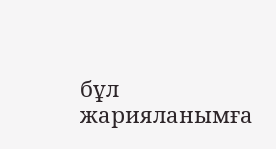бұл жарияланымға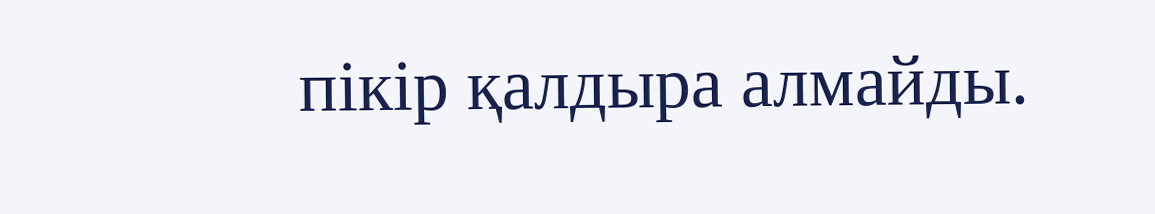пікір қалдыра алмайды.